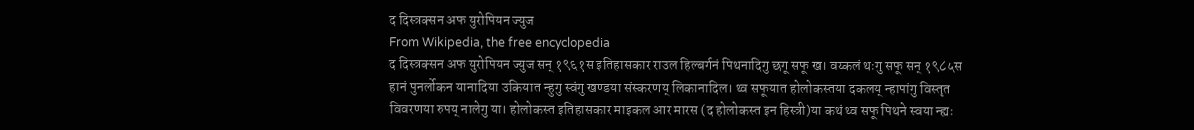द दिस्त्रक्सन अफ युरोपियन ज्युज
From Wikipedia, the free encyclopedia
द दिस्त्रक्सन अफ युरोपियन ज्युज सन् १९६१स इतिहासकार राउल हिल्बर्गनं पिथनादिगु छगू सफू ख। वय्कलं थःगु सफू सन् १९८५स हानं पुनर्लोकन यानादिया उकियात न्हुगु स्वंगु खण्डया संस्करणय् लिकानादिल। थ्व सफूयात होलोकस्तया दकलय् न्हापांगु विस्तृत विवरणया रुपय् नालेगु या। होलोकस्त इतिहासकार माइकल आर मारस (द होलोकस्त इन हिस्त्री)या कथं थ्व सफू पिथने स्वया न्ह्यः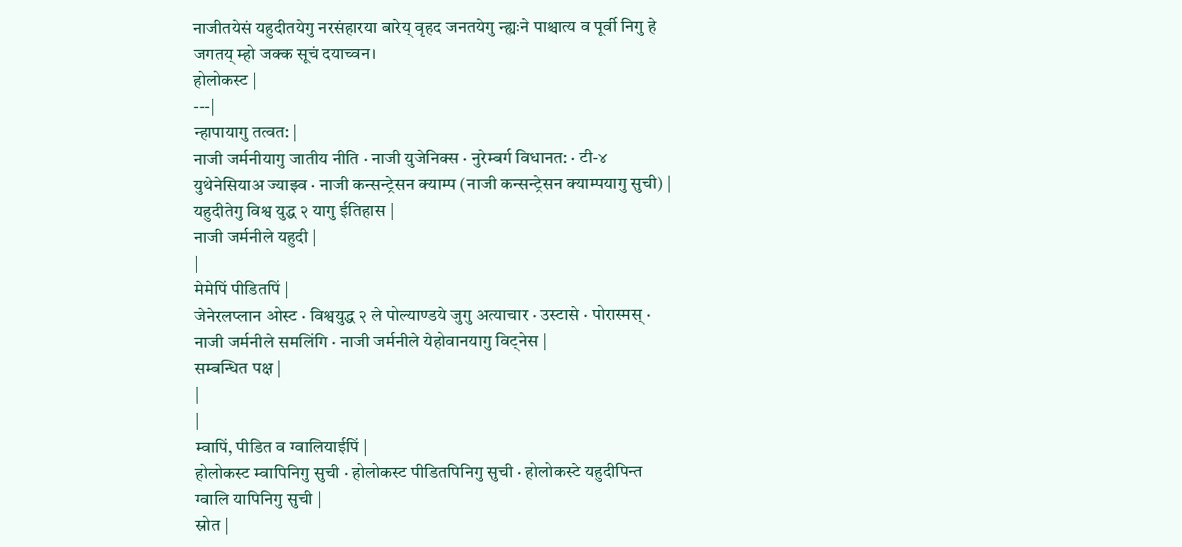नाजीतयेसं यहुदीतयेगु नरसंहारया बारेय् वृहद जनतयेगु न्ह्यःने पाश्चात्य व पूर्वी निगु हे जगतय् म्हो जक्क सूचं दयाच्वन।
होलोकस्ट |
---|
न्हापायागु तत्वत: |
नाजी जर्मनीयागु जातीय नीति · नाजी युजेनिक्स · नुरेम्बर्ग विधानत: · टी-४ युथेनेसियाअ ज्याझ्व · नाजी कन्सन्ट्रेसन क्याम्प (नाजी कन्सन्ट्रेसन क्याम्पयागु सुची) |
यहुदीतेगु विश्व युद्ध २ यागु ईतिहास |
नाजी जर्मनीले यहुदी |
|
मेमेपिं पीडितपिं |
जेनेरलप्लान ओस्ट · विश्वयुद्ध २ ले पोल्याण्डये जुगु अत्याचार · उस्टासे · पोरास्मस् · नाजी जर्मनीले समलिंगि · नाजी जर्मनीले येहोवानयागु विट्नेस |
सम्बन्धित पक्ष |
|
|
म्वापिं, पीडित व ग्वालियाईपिं |
होलोकस्ट म्वापिनिगु सुची · होलोकस्ट पीडितपिनिगु सुची · होलोकस्टे यहुदीपिन्त ग्वालि यापिनिगु सुची |
स्रोत |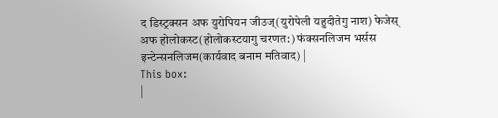द डिस्ट्रक्सन अफ युरोपियन जीउज्(युरोपेली यहुदीतेगु नाश) फेजेस् अफ होलोकस्ट(होलोकस्टयागु चरणत:) फंक्सनलिजम भर्सस इन्टेन्सनलिजम(कार्यवाद बनाम मतिवाद) |
This box:
|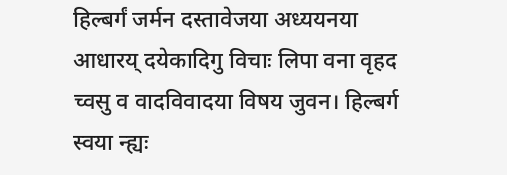हिल्बर्गं जर्मन दस्तावेजया अध्ययनया आधारय् दयेकादिगु विचाः लिपा वना वृहद च्वसु व वादविवादया विषय जुवन। हिल्बर्ग स्वया न्ह्यः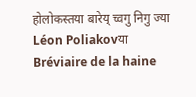होलोकस्तया बारेय् च्वगु निगु ज्या Léon Poliakovया Bréviaire de la haine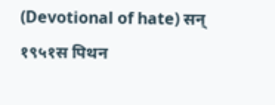(Devotional of hate) सन् १९५१स पिथन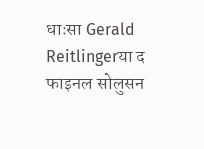धाःसा Gerald Reitlingerया द फाइनल सोलुसन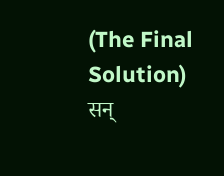(The Final Solution) सन्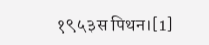१९५३स पिथन।[1]